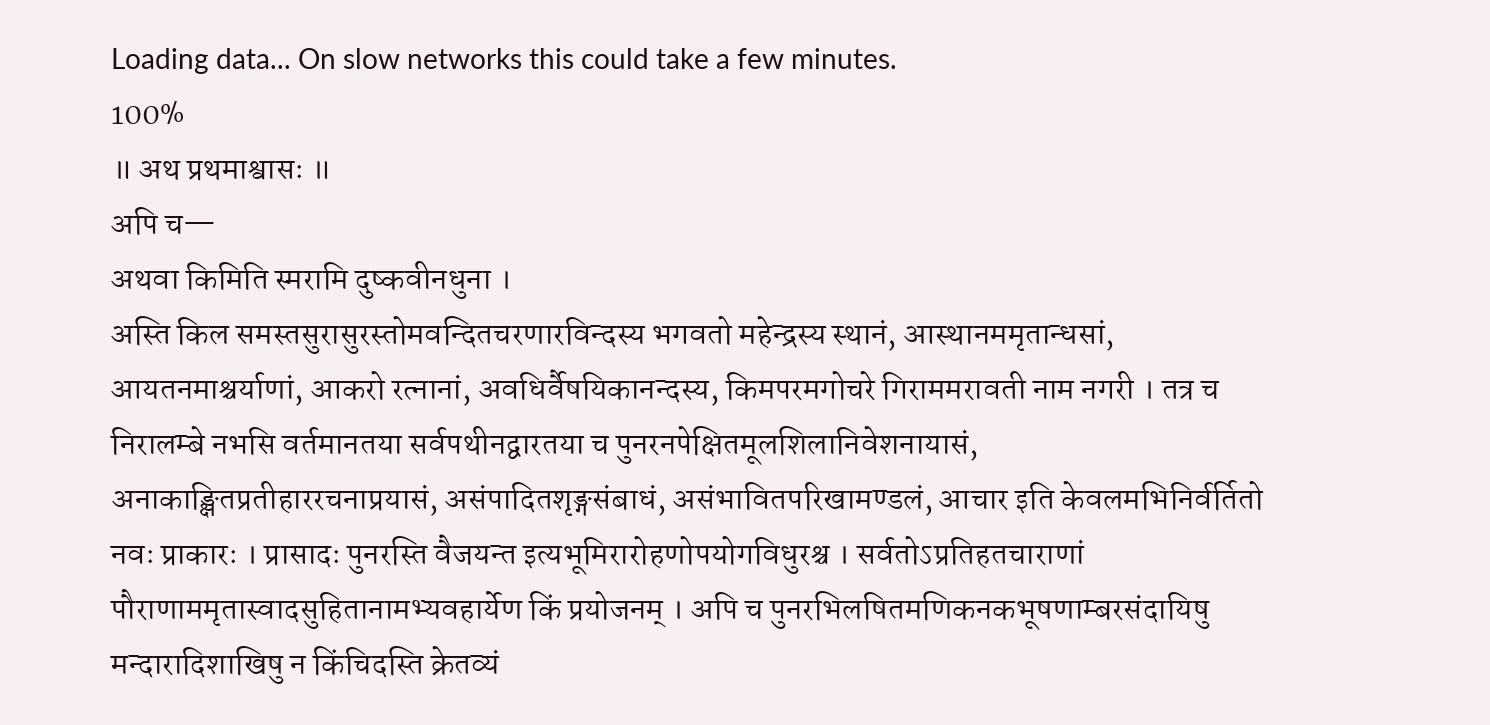Loading data... On slow networks this could take a few minutes.
100%
॥ अथ प्रथमाश्वासः ॥
अपि च—
अथवा किमिति स्मरामि दुष्कवीनधुना ।
अस्ति किल समस्तसुरासुरस्तोमवन्दितचरणारविन्दस्य भगवतो महेन्द्रस्य स्थानं, आस्थानममृतान्धसां, आयतनमाश्चर्याणां, आकरो रत्नानां, अवधिर्वैषयिकानन्दस्य, किमपरमगोचरे गिराममरावती नाम नगरी । तत्र च निरालम्बे नभसि वर्तमानतया सर्वपथीनद्वारतया च पुनरनपेक्षितमूलशिलानिवेशनायासं, अनाकाङ्क्षितप्रतीहाररचनाप्रयासं, असंपादितशृङ्गसंबाधं, असंभावितपरिखामण्डलं, आचार इति केवलमभिनिर्वर्तितो नवः प्राकारः । प्रासादः पुनरस्ति वैजयन्त इत्यभूमिरारोहणोपयोगविधुरश्च । सर्वतोऽप्रतिहतचाराणां पौराणाममृतास्वादसुहितानामभ्यवहार्येण किं प्रयोजनम् । अपि च पुनरभिलषितमणिकनकभूषणाम्बरसंदायिषु मन्दारादिशाखिषु न किंचिदस्ति क्रेतव्यं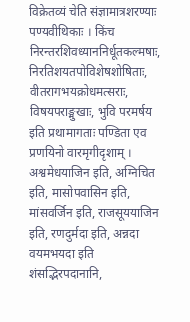विक्रेतव्यं चेति संज्ञामात्रशरण्याः पण्यवीथिकाः । किंच निरन्तरशिवध्याननिर्धूतकल्मषाः, निरतिशयतपोविशेषशोषिताः, वीतरागभयक्रोधमत्सराः, विषयपराङ्मुखाः, भुवि परमर्षय इति प्रथामागताः पण्डिता एव प्रणयिनो वारमृगीदृशाम् । अश्वमेधयाजिन इति, अग्निचित इति, मासोपवासिन इति, मांसवर्जिन इति, राजसूययाजिन इति, रणदुर्मदा इति, अन्नदा वयमभयदा इति शंसद्भिरपदानानि,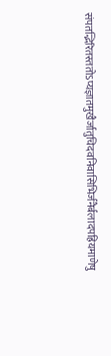संपतद्भिरितस्ततोऽप्यज्ञातमुखैर्जातुचिदवनिवासिभिर्जनैर्बलादपह्रियमाणेषु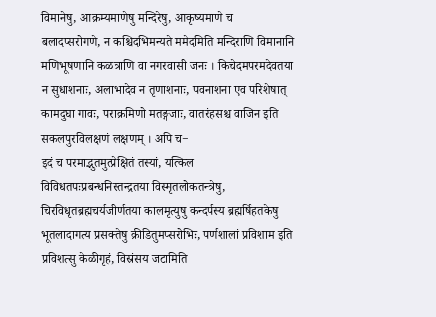विमानेषु, आक्रम्यमाणेषु मन्दिरेषु, आकृष्यमाणे च बलादप्सरोगणे, न कश्चिदभिमन्यते ममेदमिति मन्दिराणि विमानानि मणिभूषणानि कळत्राणि वा नगरवासी जनः । किचेदमपरमदेवतया न सुधाशनाः, अलाभादेव न तृणाशनाः, पवनाशना एव परिशेषात् कामदुघा गावः, पराक्रमिणो मतङ्गजाः, वातरंहसश्च वाजिन इति सकलपुरविलक्षणं लक्षणम् । अपि च−
इदं च परमाद्भुतमुत्प्रेक्षितं तस्यां, यत्किल विविधतपःप्रबन्धनिस्तन्द्रतया विस्मृतलोकतन्त्रेषु, चिरविधृतब्रह्मचर्यजीर्णतया कालमृत्युषु कन्दर्पस्य ब्रह्मर्षिहतकेषु भूतलादागत्य प्रसक्तेषु क्रीडितुमप्सरोभिः, पर्णशालां प्रविशाम इति प्रविशत्सु केळीगृहं, विस्रंसय जटामिति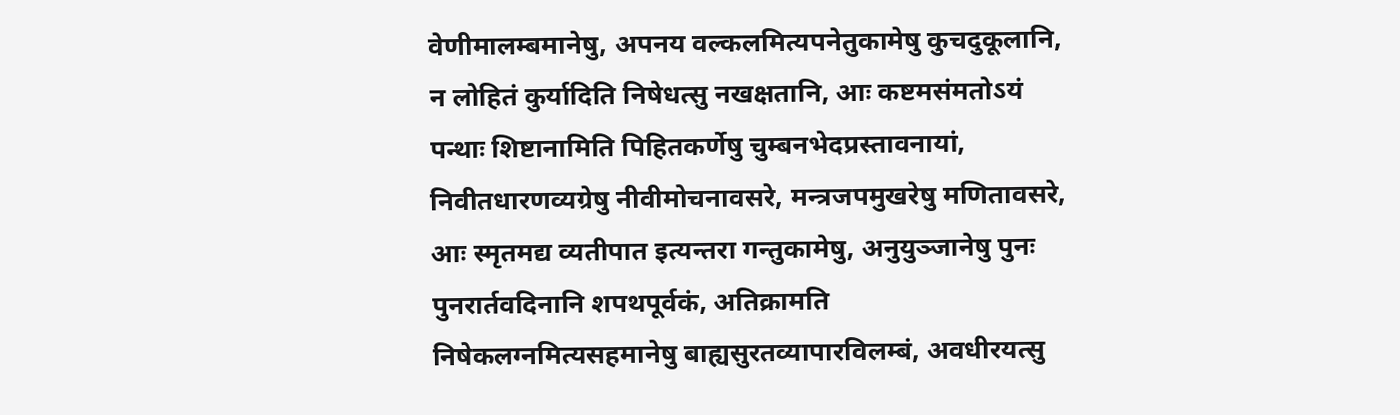वेणीमालम्बमानेषु, अपनय वल्कलमित्यपनेतुकामेषु कुचदुकूलानि, न लोहितं कुर्यादिति निषेधत्सु नखक्षतानि, आः कष्टमसंमतोऽयं पन्थाः शिष्टानामिति पिहितकर्णेषु चुम्बनभेदप्रस्तावनायां, निवीतधारणव्यग्रेषु नीवीमोचनावसरे, मन्त्रजपमुखरेषु मणितावसरे, आः स्मृतमद्य व्यतीपात इत्यन्तरा गन्तुकामेषु, अनुयुञ्जानेषु पुनः पुनरार्तवदिनानि शपथपूर्वकं, अतिक्रामति निषेकलग्नमित्यसहमानेषु बाह्यसुरतव्यापारविलम्बं, अवधीरयत्सु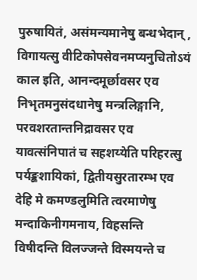पुरुषायितं, असंमन्यमानेषु बन्धभेदान् , विगायत्सु वीटिकोपसेवनमप्यनुचितोऽयं काल इति, आनन्दमूर्छावसर एव निभृतमनुसंदधानेषु मन्त्रलिङ्गानि, परवशरतान्तनिद्रावसर एव यावत्संनिपातं च सहशय्येति परिहरत्सु पर्यङ्कशायिकां, द्वितीयसुरतारम्भ एव देहि मे कमण्डलुमिति त्वरमाणेषु मन्दाकिनीगमनाय, विहसन्ति विषीदन्ति विलज्जन्ते विस्मयन्ते च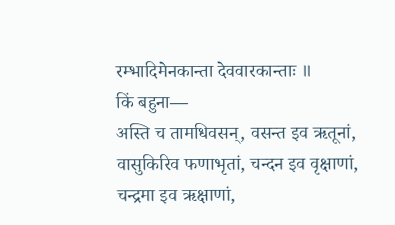रम्भादिमेनकान्ता देववारकान्ताः ॥
किं बहुना—
अस्ति च तामधिवसन्, वसन्त इव ऋतूनां, वासुकिरिव फणाभृतां, चन्दन इव वृक्षाणां, चन्द्रमा इव ऋक्षाणां,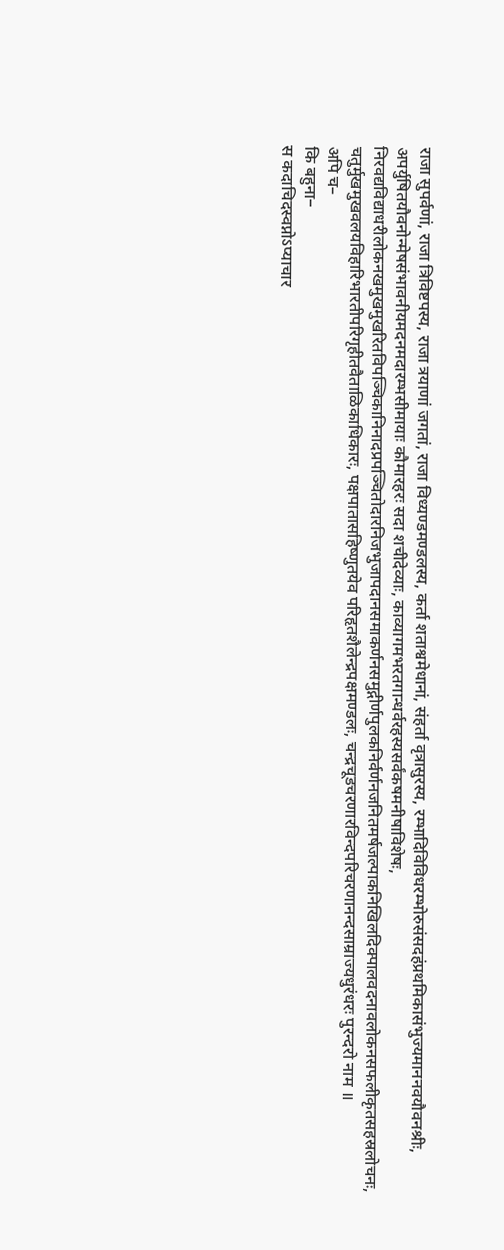राजा सुपर्वणां, राजा त्रिविष्टपस्य, राजा त्रयाणां जगतां, राजा विध्यण्डमण्डलस्य, कर्ता शताश्वमेधानां, संहर्ता वृत्रासुरस्य, रम्भादिविविधरम्भोरुसंसदहंप्रथमिकासंभुज्यमाननवयौवनश्रीः, अपर्युषितयौवनोन्मेषसंभावनीयमदनमदारम्भसीमायाः कौमारहरः सदा शचीदेव्याः, काव्यागमभरतगान्धर्वरहस्यसर्वंकषमनीषाविशेषः, निरवद्यविद्याधरीलोकनखमुखमुखरितविपञ्चिकानिनादप्रपञ्चितोदारनिजभुजापदानसमाकर्णनसमुद्गीर्णपुलकनिर्वर्णनजनितमर्षजल्पाकनिखिलदिक्पालवदनावलोकनसफलीकृतसहस्रलोचनः, चतुर्मुखमुखवलयविहारिभारतीपरिगृहीतवैताळिकाधिकारः, पक्षपातासहिष्णुतयेव परिहृतशैलेन्द्रपक्षमण्डलः, चन्द्रचूडचरणारविन्दपरिचरणानन्दसाम्राज्यधुरंधरः पुरन्दरो नाम ॥
अपि च–
कि बहुना−
स कदाचिदस्वप्नोऽप्याचार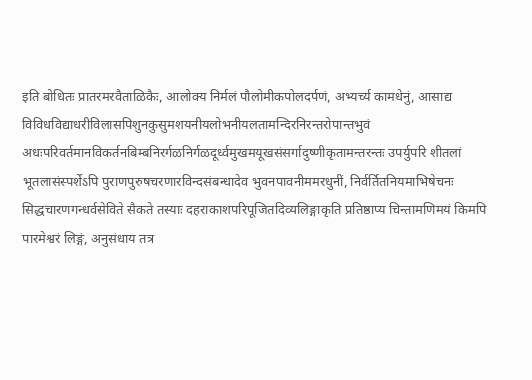इति बोधितः प्रातरमरवैताळिकैः, आलोक्य निर्मलं पौलोमीकपोलदर्पणं, अभ्यर्च्य कामधेनुं, आसाद्य विविधविद्याधरीविलासपिशुनकुसुमशयनीयलोभनीयलतामन्दिरनिरन्तरोपान्तभुवं अधःपरिवर्तमानविकर्तनबिम्बनिरर्गळनिर्गळदूर्ध्वमुखमयूखसंसर्गादुष्णीकृतामन्तरन्तः उपर्युपरि शीतलां भूतलासंस्पर्शेऽपि पुराणपुरुषचरणारविन्दसंबन्धादेव भुवनपावनीममरधुनीं, निर्वर्तितनियमाभिषेचनः सिद्धचारणगन्धर्वसेविते सैकते तस्याः दहराकाशपरिपूजितदिव्यलिङ्गाकृति प्रतिष्ठाप्य चिन्तामणिमयं किमपि पारमेश्वरं लिङ्गं, अनुसंधाय तत्र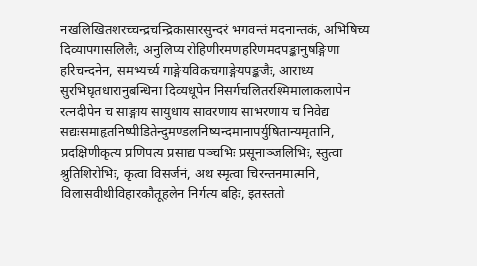नखलिखितशरच्चन्द्रचन्द्रिकासारसुन्दरं भगवन्तं मदनान्तकं, अभिषिच्य दिव्यापगासलिलैः, अनुलिप्य रोहिणीरमणहरिणमदपङ्कानुषङ्गिणा हरिचन्दनेन, समभ्यर्च्य गाङ्गेयविकचगाङ्गेयपङ्कजैः, आराध्य सुरभिघृतधारानुबन्धिना दिव्यधूपेन निसर्गचलितरश्मिमालाकलापेन रत्नदीपेन च साङ्गाय सायुधाय सावरणाय साभरणाय च निवेद्य सद्यःसमाहृतनिष्पीडितेन्दुमण्डलनिष्यन्दमानापर्युषितान्यमृतानि, प्रदक्षिणीकृत्य प्रणिपत्य प्रसाद्य पञ्चभिः प्रसूनाञ्जलिभिः, स्तुत्वा श्रुतिशिरोभिः, कृत्वा विसर्जनं, अथ स्मृत्वा चिरन्तनमात्मनि, विलासवीथीविहारकौतूहलेन निर्गत्य बहिः, इतस्ततो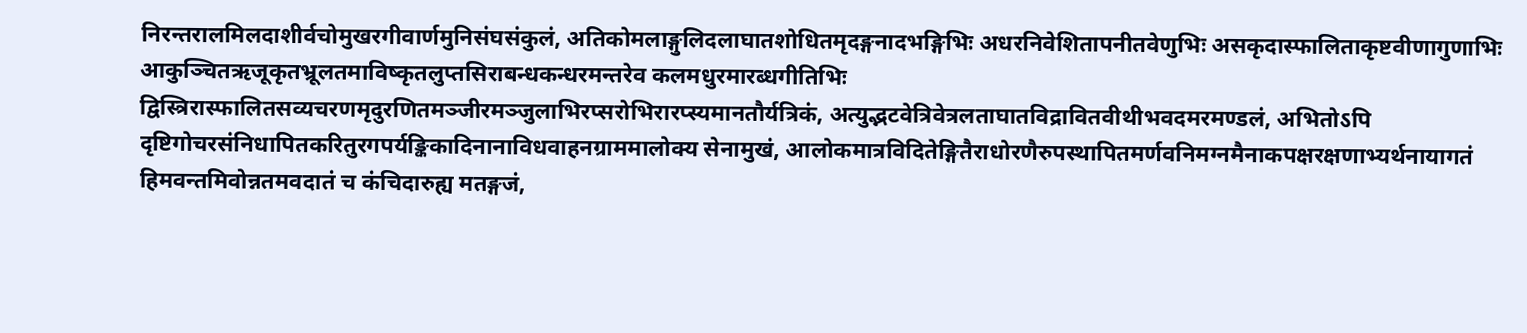निरन्तरालमिलदाशीर्वचोमुखरगीवार्णमुनिसंघसंकुलं, अतिकोमलाङ्गुलिदलाघातशोधितमृदङ्गनादभङ्गिभिः अधरनिवेशितापनीतवेणुभिः असकृदास्फालिताकृष्टवीणागुणाभिः आकुञ्चितऋजूकृतभ्रूलतमाविष्कृतलुप्तसिराबन्धकन्धरमन्तरेव कलमधुरमारब्धगीतिभिः द्विस्त्रिरास्फालितसव्यचरणमृदुरणितमञ्जीरमञ्जुलाभिरप्सरोभिरारप्स्यमानतौर्यत्रिकं, अत्युद्भटवेत्रिवेत्रलताघातविद्रावितवीथीभवदमरमण्डलं, अभितोऽपि दृष्टिगोचरसंनिधापितकरितुरगपर्यङ्किकादिनानाविधवाहनग्राममालोक्य सेनामुखं, आलोकमात्रविदितेङ्गितैराधोरणैरुपस्थापितमर्णवनिमग्नमैनाकपक्षरक्षणाभ्यर्थनायागतं हिमवन्तमिवोन्नतमवदातं च कंचिदारुह्य मतङ्गजं,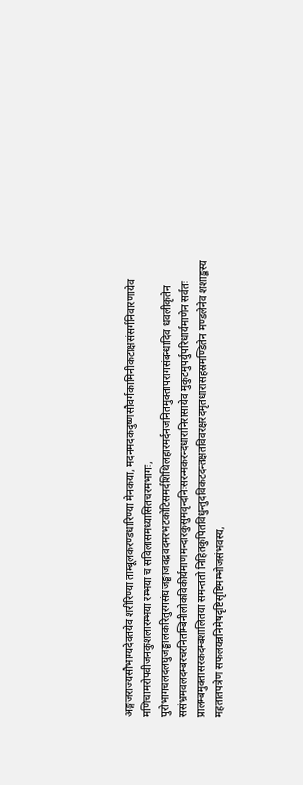अङ्गजराज्यसौभाग्यदेवतयेव शरीरिण्या ताम्बूलकरण्डधारिण्या मेनकया, मदनमदकदुष्णसौवर्गकामिनीकटाक्षसंसर्गनिवारणायेव मणिचामरोपवीजनकुशलारम्भया रम्भया च सविलासमध्यासितचरमभागः, पुरोभागचलदलघुजङ्घालकरितुरगसंघजङ्घाजवद्रवदमरभटकोटिसमर्दशिथिलहारमर्दनजनितमुक्तापरागसंबन्धादिव धवलीकृतेन ससंभ्रमवलदम्बरचरनितम्बिनीलोकविकीर्यमाणमन्दारकुसुमवृन्दनिःसरन्मकरन्दधारानिरासायेव मुकुटमुपर्युपरिधार्यमाणेन सर्वतः प्रालम्बमुक्तासरकदम्बशालितया समन्ततो निहितकुपितविधुन्तुदविकटदन्तक्षतविवरक्षरदमृतधारासहस्रमण्डितेन मण्डलेनेव शशाङ्कस्य महतातपत्रेण सफलयन्ननिमेषदृष्टिसृष्टिमम्भोजसंभवस्य,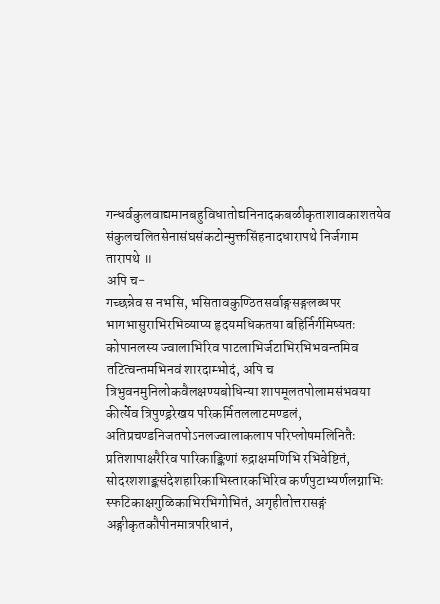गन्धर्वकुलवाद्यमानबहुविधातोद्यनिनादकबळीकृताशावकाशतयेव संकुलचलितसेनासंघसंकटोन्मुक्तसिंहनादधारापथे निर्जगाम तारापथे ॥
अपि च−
गच्छन्नेव स नभसि, भसितावकुण्ठितसर्वाङ्गसङ्गलब्धपर भागभासुराभिरभिव्याप्य हृदयमधिकतया बहिर्निर्गमिष्यतः कोपानलस्य ज्वालाभिरिव पाटलाभिर्जटाभिरभिभवन्तमिव तटित्वन्तमभिनवं शारदाम्भोदं, अपि च त्रिभुवनमुनिलोकवैलक्षण्यबोधिन्या शापमूलतपोलामसंभवया कीर्त्येव त्रिपुण्ड्ररेखय परिकर्मितललाटमण्डलं, अतिप्रचण्डनिजतपोऽनलज्वालाकलाप परिप्लोषमलिनितैः प्रतिशापाक्षरैरिव पारिकाङ्किणां रुद्राक्षमणिभि रभिवेष्टितं, सोदरशशाङ्कसंदेशहारिकाभिस्तारकभिरिव कर्णपुटाभ्यर्णलग्नाभिः स्फटिकाक्षगुळिकाभिरभिगोभितं, अगृहीतोत्तरासङ्गं अङ्गीकृतकौपीनमात्रपरिधानं,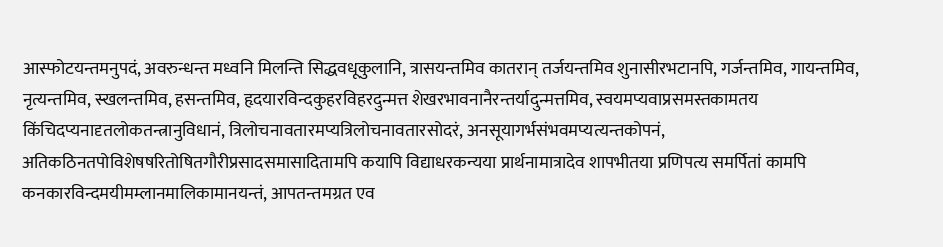आस्फोटयन्तमनुपदं, अवरुन्धन्त मध्वनि मिलन्ति सिद्धवधूकुलानि, त्रासयन्तमिव कातरान् तर्जयन्तमिव शुनासीरभटानपि, गर्जन्तमिव, गायन्तमिव, नृत्यन्तमिव, स्खलन्तमिव, हसन्तमिव, हृदयारविन्दकुहरविहरदुन्मत्त शेखरभावनानैरन्तर्यादुन्मत्तमिव, स्वयमप्यवाप्रसमस्तकामतय किंचिदप्यनादृतलोकतन्त्रानुविधानं, त्रिलोचनावतारमप्यत्रिलोचनावतारसोदरं, अनसूयागर्भसंभवमप्यत्यन्तकोपनं, अतिकठिनतपोविशेषषरितोषितगौरीप्रसादसमासादितामपि कयापि विद्याधरकन्यया प्रार्थनामात्रादेव शापभीतया प्रणिपत्य समर्पितां कामपि कनकारविन्दमयीमम्लानमालिकामानयन्तं, आपतन्तमग्रत एव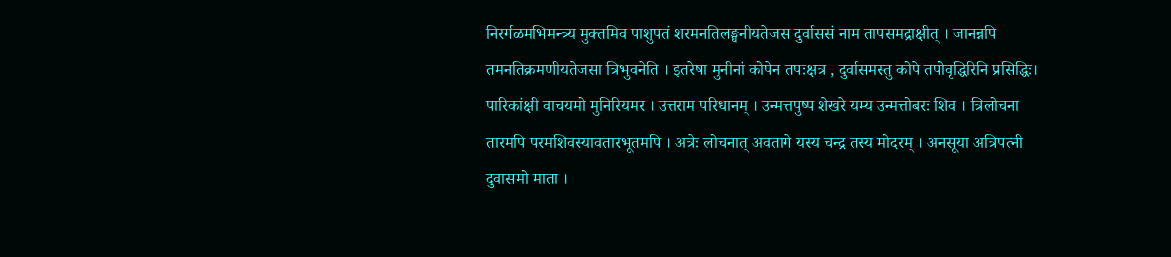निरर्गळमभिमन्त्र्य मुक्तमिव पाशुपतं शरमनतिलङ्घनीयतेजस दुर्वाससं नाम तापसमद्राक्षीत् । जानन्नपि तमनतिक्रमणीयतेजसा त्रिभुवनेति । इतरेषा मुनीनां कोपेन तपःक्षत्र , दुर्वासमस्तु कोपे तपोवृद्धिरिनि प्रसिद्धिः। पारिकांक्षी वाचयमो मुनिरियमर । उत्तराम परिधानम् । उन्मत्तपुष्प शेखरे यम्य उन्मत्तोबरः शिव । त्रिलोचना तारमपि परमशिवस्यावतारभूतमपि । अत्रेः लोचनात् अवतागे यस्य चन्द्र तस्य मोदरम् । अनसूया अत्रिपत्नी दुवासमो माता ।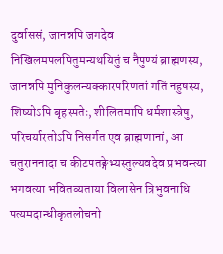दुर्वाससं, जानन्नपि जगदेव निखिलमपलपितुमन्यथयितुं च नैपुण्यं ब्राह्मणस्य, जानन्नपि मुनिकुलन्यक्कारपरिणतां गतिं नहुषस्य, शिष्योऽपि बृहस्पतेः, शीलितमापि धर्मशास्त्रेषु, परिचर्यारतोऽपि निसर्गत एव ब्राह्मणानां, आ चतुराननादा च कीटपतङ्गेभ्यस्तुल्यवदेव प्रभवन्त्या भगवत्या भवितव्यताया विलासेन त्रिभुवनाधि पत्यमदान्धीकृतलोचनो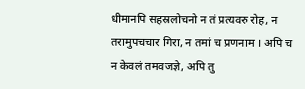धीमानपि सहस्रलोचनो न तं प्रत्यवरु रोह, न तरामुपचचार गिरा, न तमां च प्रणनाम । अपि च न केवलं तमवजज्ञे, अपि तु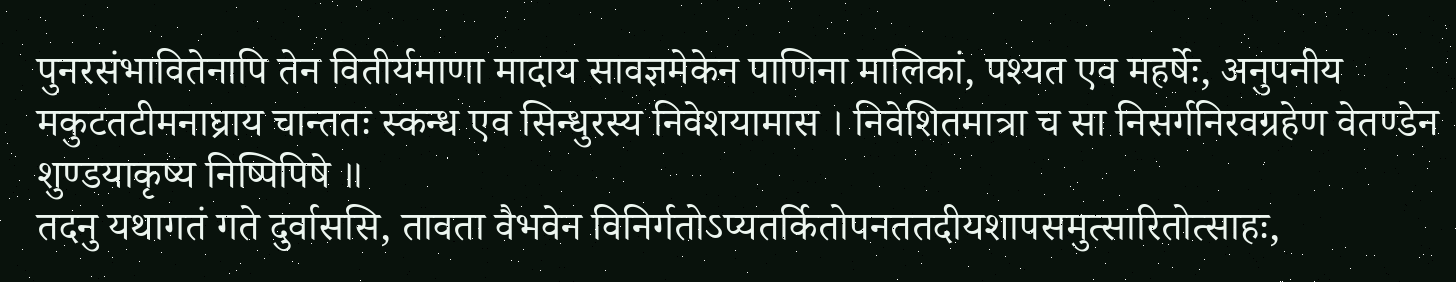पुनरसंभावितेनापि तेन वितीर्यमाणा मादाय सावज्ञमेकेन पाणिना मालिकां, पश्यत एव महर्षेः, अनुपनीय मकुटतटीमनाघ्राय चान्ततः स्कन्ध एव सिन्धुरस्य निवेशयामास । निवेशितमात्रा च सा निसर्गनिरवग्रहेण वेतण्डेन शुण्डयाकृष्य निष्पिपिषे ॥
तदनु यथागतं गते दुर्वाससि, तावता वैभवेन विनिर्गतोऽप्यतर्कितोपनततदीयशापसमुत्सारितोत्साहः,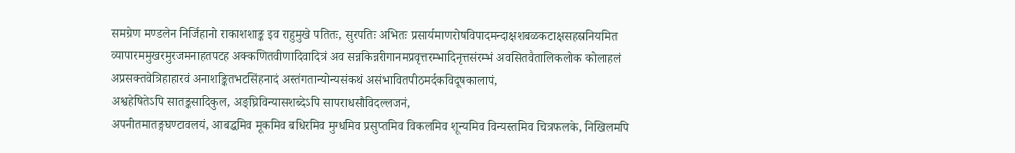समग्रेण मण्डलेन निर्जिहानो राकाशशाङ्क इव राहुमुखे पतितः, सुरपतिः अभितः प्रसार्यमाणरोषविपादमन्दाक्षशबळकटाक्षसहस्रनियमित व्यापारममुखरमुरजमनाहतपटह अक्कणितवीणादिवादित्रं अव सन्नकिन्नरीगानमप्रवृत्तरम्भादिनृत्तसंरम्भं अवसितवैतालिकलोक कोलाहलं अप्रसक्तवेत्रिहाहारवं अनाशङ्कितभटसिंहनादं अस्तंगतान्योन्यसंकथं असंभावितपीठमर्दकविदूषकालापं,
अश्वहेषितेऽपि सातङ्कसादिकुल, अङ्घ्रिविन्यासशब्देऽपि सापराधसौविदल्लजनं,
अपनीतमातङ्गघण्टावलयं, आबद्धमिव मूकमिव बधिरमिव मुग्धमिव प्रसुप्तमिव विकलमिव शून्यमिव विन्यस्तमिव चित्रफलके, निखिलमपि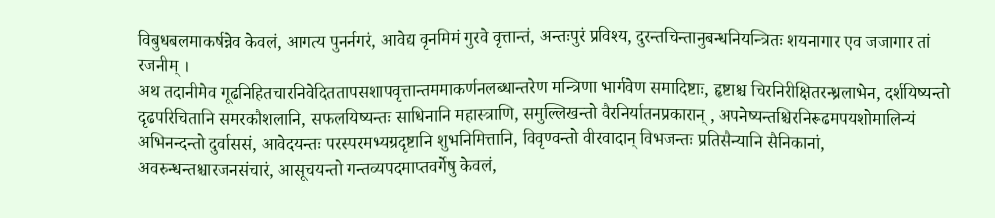विबुधबलमाकर्षन्नेव केवलं, आगत्य पुनर्नगरं, आवेद्य वृनमिमं गुरवे वृत्तान्तं, अन्तःपुरं प्रविश्य, दुरन्तचिन्तानुबन्धनियन्त्रितः शयनागार एव जजागार तां रजनीम् ।
अथ तदानीमेव गूढनिहितचारनिवेदिततापसशापवृत्तान्तममाकर्णनलब्धान्तरेण मन्त्रिणा भार्गवेण समादिष्टाः, हृष्टाश्च चिरनिरीक्षितरन्ध्रलाभेन, दर्शयिष्यन्तो दृढपरिचितानि समरकौशलानि, सफलयिष्यन्तः साधिनानि महास्त्राणि, समुल्लिखन्तो वैरनिर्यातनप्रकारान् , अपनेष्यन्तश्चिरनिरूढमपयशोमालिन्यं अभिनन्दन्तो दुर्वाससं, आवेदयन्तः परस्परमभ्यग्रदृष्टानि शुभनिमित्तानि, विवृण्वन्तो वीरवादान् विभजन्तः प्रतिसैन्यानि सैनिकानां, अवरुन्धन्तश्चारजनसंचारं, आसूचयन्तो गन्तव्यपदमाप्तवर्गेषु केवलं,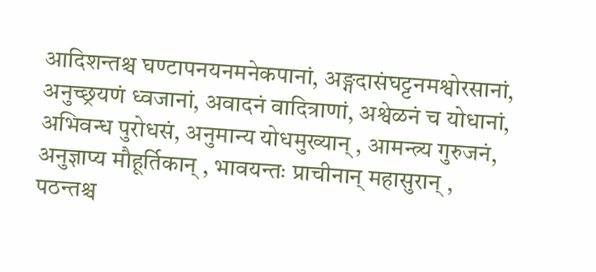आदिशन्तश्च घण्टापनयनमनेकपानां, अङ्गदासंघट्टनमश्वोरसानां,
अनुच्छ्रयणं ध्वजानां, अवादनं वादित्राणां, अश्वेळनं च योधानां, अभिवन्ध पुरोधसं, अनुमान्य योधमुख्यान् , आमन्त्र्य गुरुजनं, अनुज्ञाप्य मौहूर्तिकान् , भावयन्तः प्राचीनान् महासुरान् , पठन्तश्च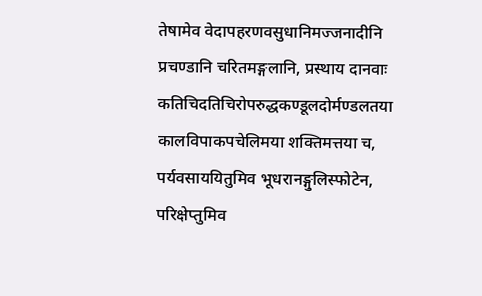तेषामेव वेदापहरणवसुधानिमज्जनादीनि प्रचण्डानि चरितमङ्गलानि, प्रस्थाय दानवाः कतिचिदतिचिरोपरुद्धकण्डूलदोर्मण्डलतया कालविपाकपचेलिमया शक्तिमत्तया च, पर्यवसाययितुमिव भूधरानङ्गुलिस्फोटेन, परिक्षेप्तुमिव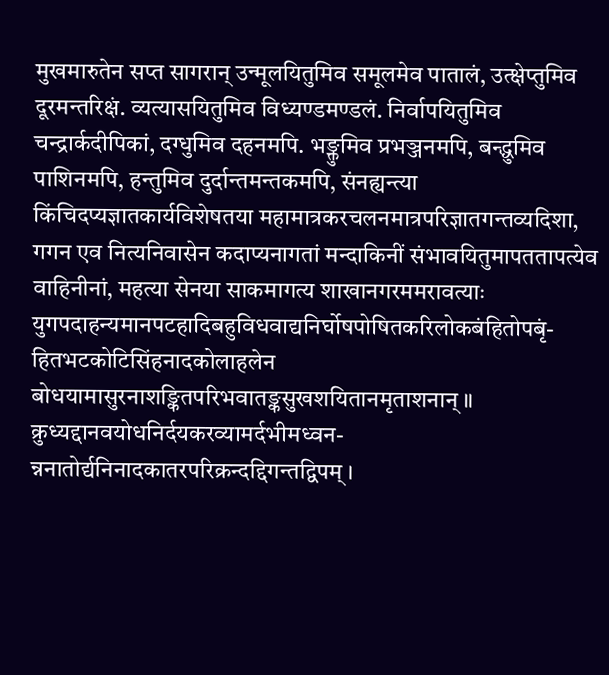मुखमारुतेन सप्त सागरान् उन्मूलयितुमिव समूलमेव पातालं, उत्क्षेप्तुमिव दूरमन्तरिक्षं. व्यत्यासयितुमिव विध्यण्डमण्डलं. निर्वापयितुमिव चन्द्रार्कदीपिकां, दग्धुमिव दहनमपि. भङ्क्तुमिव प्रभञ्जनमपि, बन्द्धुमिव पाशिनमपि, हन्तुमिव दुर्दान्तमन्तकमपि, संनह्यन्त्या किंचिदप्यज्ञातकार्यविशेषतया महामात्रकरचलनमात्रपरिज्ञातगन्तव्यदिशा, गगन एव नित्यनिवासेन कदाप्यनागतां मन्दाकिनीं संभावयितुमापततापत्येव वाहिनीनां, महत्या सेनया साकमागत्य शाखानगरममरावत्याः युगपदाहन्यमानपटहादिबहुविधवाद्यनिर्घोषपोषितकरिलोकबंहितोपबृं-हितभटकोटिसिंहनादकोलाहलेन बोधयामासुरनाशङ्कितपरिभवातङ्कसुखशयितानमृताशनान् ॥ क्रुध्यद्दानवयोधनिर्दयकरव्यामर्दभीमध्वन- न्ननातोर्द्यनिनादकातरपरिक्रन्दद्दिगन्तद्विपम् ।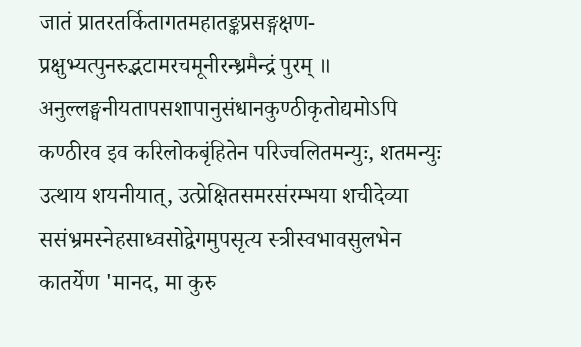जातं प्रातरतर्कितागतमहातङ्कप्रसङ्गक्षण- प्रक्षुभ्यत्पुनरुद्भटामरचमूनीरन्ध्रमैन्द्रं पुरम् ॥
अनुल्लङ्घनीयतापसशापानुसंधानकुण्ठीकृतोद्यमोऽपि कण्ठीरव इव करिलोकबृंहितेन परिज्वलितमन्युः, शतमन्युः उत्थाय शयनीयात्, उत्प्रेक्षितसमरसंरम्भया शचीदेव्या ससंभ्रमस्नेहसाध्वसोद्वेगमुपसृत्य स्त्रीस्वभावसुलभेन कातर्येण 'मानद, मा कुरु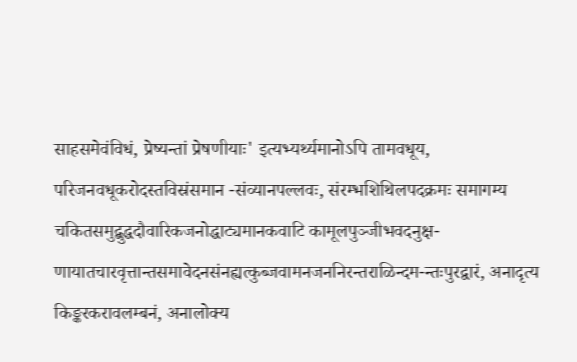साहसमेवंविधं, प्रेष्यन्तां प्रेषणीयाः' इत्यभ्यर्थ्यमानोऽपि तामवधूय, परिजनवधूकरोदस्तविस्रंसमान -संव्यानपल्लवः, संरम्भशिथिलपदक्रमः समागम्य चकितसमुद्बुद्धदौवारिकजनोद्धाट्यमानकवाटि कामूलपुञ्जीभवदनुक्ष-णायातचारवृत्तान्तसमावेदनसंनह्यत्कुब्जवामनजननिरन्तराळिन्दम-न्तःपुरद्वारं, अनादृत्य किङ्करकरावलम्बनं, अनालोक्य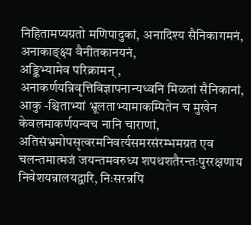निहितामप्यग्रतो मणिपादुकां, अनादिश्य सैनिकागमनं, अनाकाङ्क्ष्य वैनीतकानयनं,
अङ्किभ्यामेव परिक्रामन् , अनाकर्णयन्निवृत्तिविज्ञापनान्यध्वनि मिळतां सैनिकानां, आकु -श्चिताभ्यां भ्रूलताभ्यामाकम्पितेन च मुखेन केवलमाकर्णयन्वच नानि चाराणां, अतिसंभ्रमोपसृत्वरमनिवर्त्यसमरसंरम्भमग्रत एव चलन्तमात्मजं जयन्तमवरुध्य शपथशतैरन्तःपुररक्षणाय निवेशयन्नालयद्वारि, निःसरन्नपि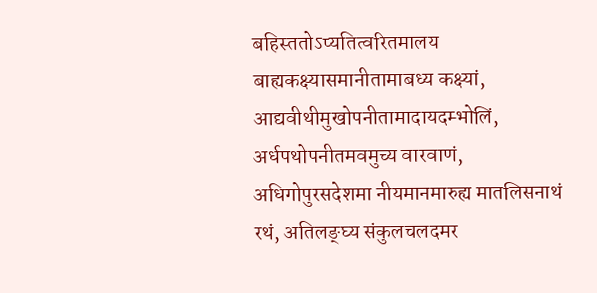बहिस्ततोऽप्यतित्वरितमालय बाह्यकक्ष्यासमानीतामाबध्य कक्ष्यां,
आद्यवीथीमुखोपनीतामादायदम्भोलिं, अर्धपथोपनीतमवमुच्य वारवाणं, अधिगोपुरसदेशमा नीयमानमारुह्य मातलिसनाथं रथं, अतिलङ्घ्य संकुलचलदमर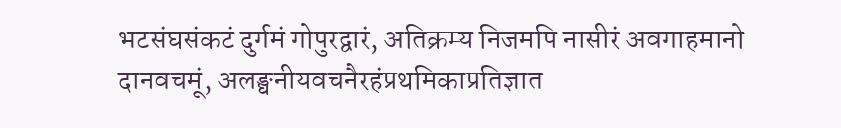भटसंघसंकटं दुर्गमं गोपुरद्वारं, अतिक्रम्य निजमपि नासीरं अवगाहमानो दानवचमूं, अलङ्घनीयवचनैरहंप्रथमिकाप्रतिज्ञात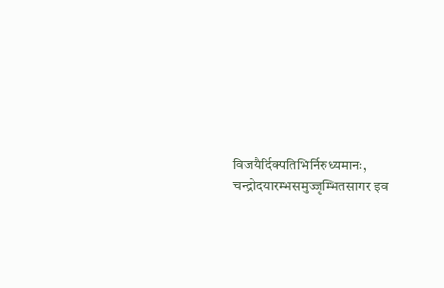विजयैर्दिक्पतिभिर्निरुध्यमानः, चन्द्रोदयारम्भसमुज्जृम्भितसागर इव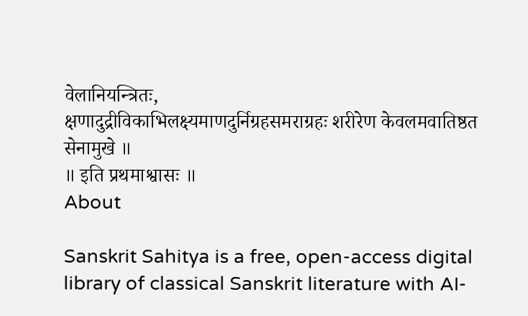वेलानियन्त्रितः,
क्षणादुद्रीविकाभिलक्ष्यमाणदुर्निग्रहसमराग्रहः शरीरेण केवलमवातिष्ठत सेनामुखे ॥
॥ इति प्रथमाश्वासः ॥
About

Sanskrit Sahitya is a free, open-access digital library of classical Sanskrit literature with AI-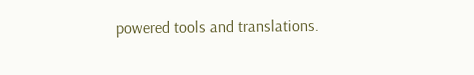powered tools and translations.